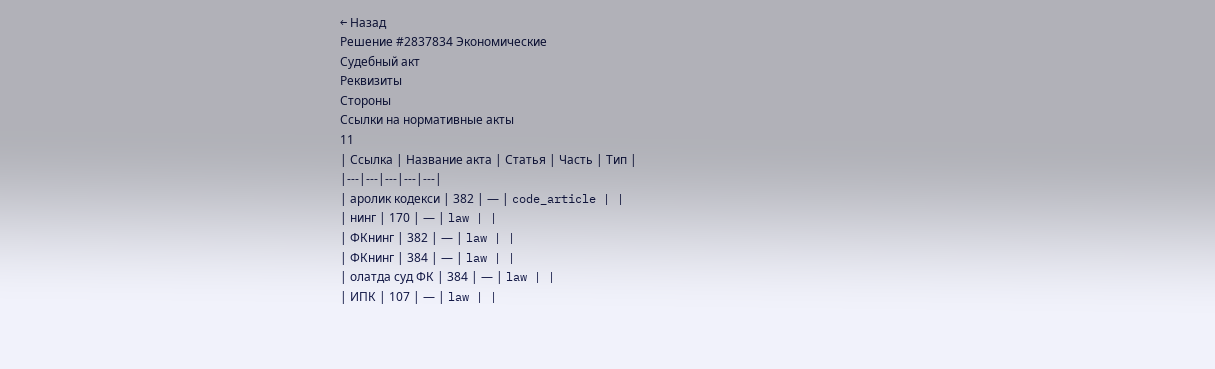← Назад
Решение #2837834 Экономические
Судебный акт
Реквизиты
Стороны
Ссылки на нормативные акты
11
| Ссылка | Название акта | Статья | Часть | Тип |
|---|---|---|---|---|
| аролик кодекси | 382 | — | code_article | |
| нинг | 170 | — | law | |
| ФКнинг | 382 | — | law | |
| ФКнинг | 384 | — | law | |
| олатда суд ФК | 384 | — | law | |
| ИПК | 107 | — | law | |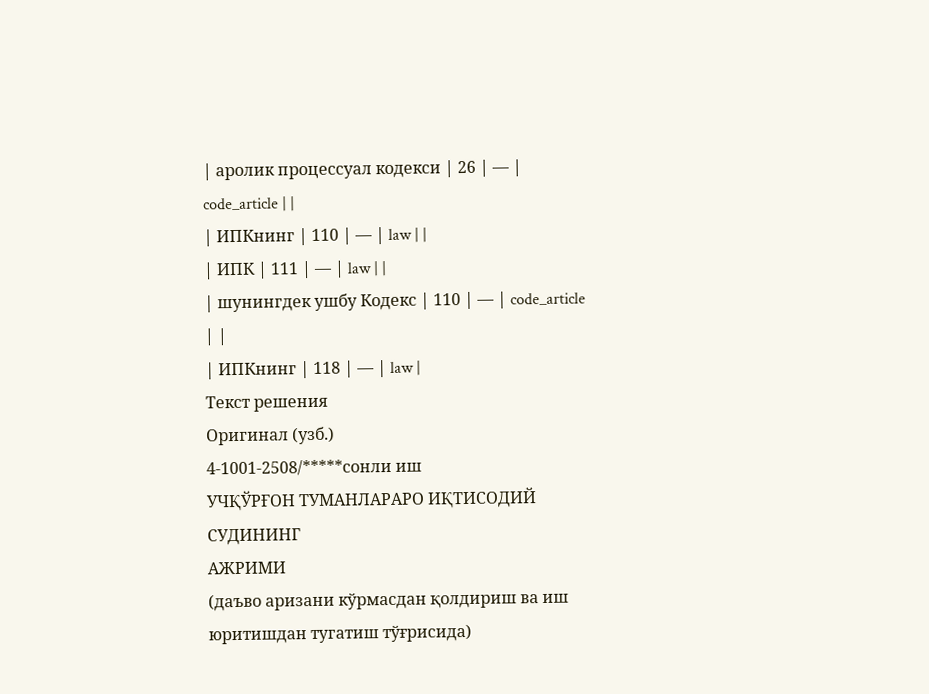| аролик процессуал кодекси | 26 | — | code_article | |
| ИПКнинг | 110 | — | law | |
| ИПК | 111 | — | law | |
| шунингдек ушбу Кодекс | 110 | — | code_article | |
| ИПКнинг | 118 | — | law |
Текст решения
Оригинал (узб.)
4-1001-2508/*****сонли иш
УЧҚЎРҒОН ТУМАНЛАРАРО ИҚТИСОДИЙ СУДИНИНГ
АЖРИМИ
(даъво аризани кўрмасдан қолдириш ва иш юритишдан тугатиш тўғрисида)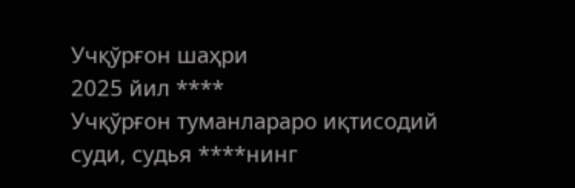Учқўрғон шаҳри
2025 йил ****
Учқўрғон туманлараро иқтисодий суди, судья ****нинг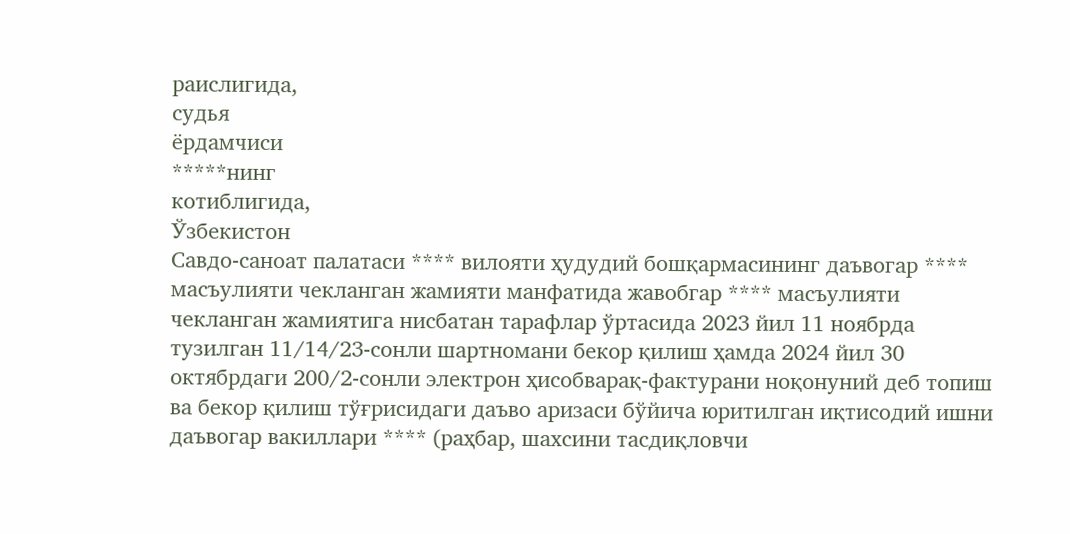раислигида,
судья
ёрдамчиси
*****нинг
котиблигида,
Ўзбекистон
Савдо-саноат палатаси **** вилояти ҳудудий бошқармасининг даъвогар ****
масъулияти чекланган жамияти манфатида жавобгар **** масъулияти
чекланган жамиятига нисбатан тарафлар ўртасида 2023 йил 11 ноябрда
тузилган 11/14/23-сонли шартномани бекор қилиш ҳамда 2024 йил 30
октябрдаги 200/2-сонли электрон ҳисобварақ-фактурани ноқонуний деб топиш
ва бекор қилиш тўғрисидаги даъво аризаси бўйича юритилган иқтисодий ишни
даъвогар вакиллари **** (раҳбар, шахсини тасдиқловчи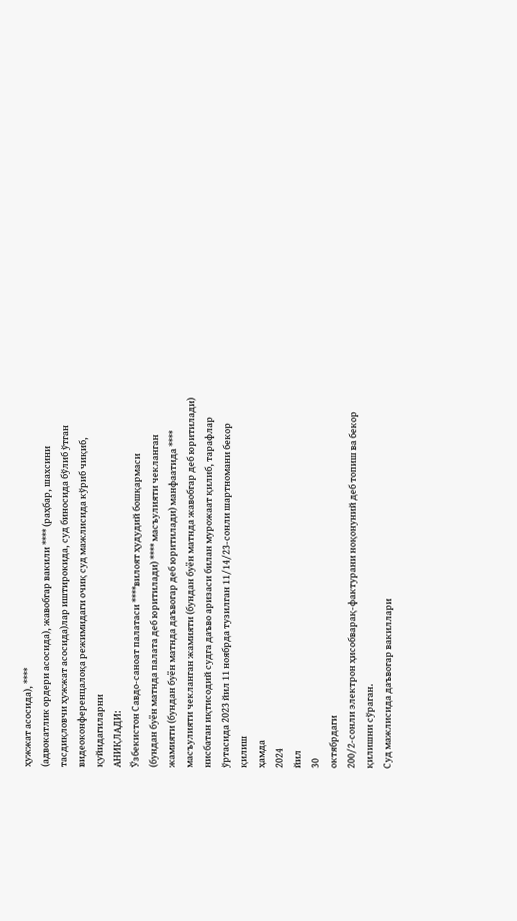ҳужжат асосида), ****
(адвокатлик ордери асосида), жавобгар вакили **** (раҳбар, шахсини
тасдиқловчи ҳужжат асосида)лар иштирокида, суд биносида бўлиб ўтган
видеоконференцалоқа режимидаги очиқ суд мажлисида кўриб чиқиб,
қуйидагиларни
АНИҚЛАДИ:
Ўзбекистон Савдо-саноат палатаси ****вилоят ҳудудий бошқармаси
(бундан буён матнда палата деб юритилади) **** масъулияти чекланган
жамияти (бундан буён матнда даъвогар деб юритилади) манфаатида ****
масъулияти чекланган жамияти (бундан буён матнда жавобгар деб юритилади)
нисбатан иқтисодий судга даъво аризаси билан мурожаат қилиб, тарафлар
ўртасида 2023 йил 11 ноябрда тузилган 11/14/23-сонли шартномани бекор
қилиш
ҳамда
2024
йил
30
октябрдаги
200/2-сонли электрон ҳисобварақ-фактурани ноқонуний деб топиш ва бекор
қилишни сўраган.
Суд мажлисида даъвогар вакиллари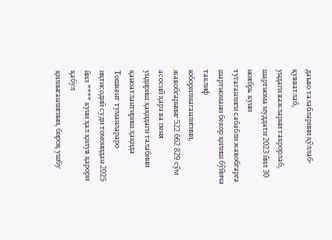даъво талабларини қўллаб-қувватлаб,
ундаги важларни такрорлаб, шартнома муддати 2023 йил 30 ноябрь куни
тугаганлиги сабабли жавобгарга шартномани бекор қилиш бўйича таклиф
юборилмаганлигини, жавобгарнинг 522 662 829 сўм асосий қарз ва пеня
ундириш ҳақидаги талабини қаноатлантириш ҳақида Тошкент туманлараро
иқтисодий суди томонидан 2025 йил **** куни ҳал қилув қарори қабул
қилинганлигини, бироқ ушбу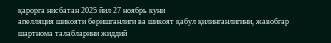қарорга нисбатан 2025 йил 27 ноябрь куни
апелляция шикояти беришганлиги ва шикоят қабул қилинганлигини, жавобгар
шартнома талабларини жиддий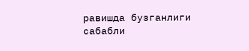равишда бузганлиги сабабли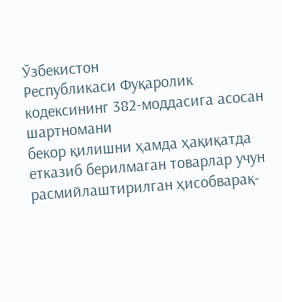Ўзбекистон
Республикаси Фуқаролик кодексининг 382-моддасига асосан шартномани
бекор қилишни ҳамда ҳақиқатда етказиб берилмаган товарлар учун
расмийлаштирилган ҳисобварақ-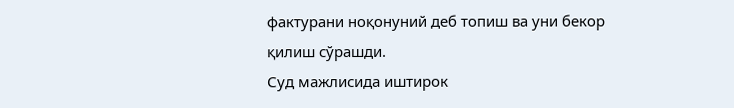фактурани ноқонуний деб топиш ва уни бекор
қилиш сўрашди.
Суд мажлисида иштирок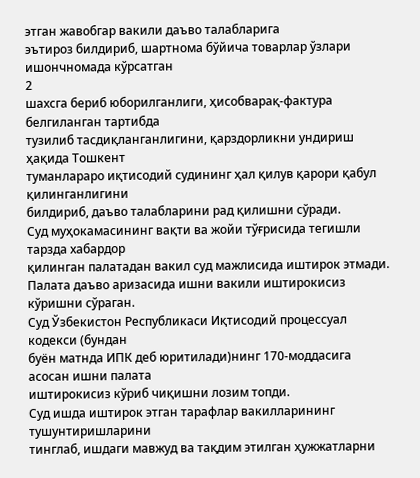этган жавобгар вакили даъво талабларига
эътироз билдириб, шартнома бўйича товарлар ўзлари ишончномада кўрсатган
2
шахсга бериб юборилганлиги, ҳисобварақ-фактура белгиланган тартибда
тузилиб тасдиқланганлигини, қарздорликни ундириш ҳақида Тошкент
туманлараро иқтисодий судининг ҳал қилув қарори қабул қилинганлигини
билдириб, даъво талабларини рад қилишни сўради.
Суд муҳокамасининг вақти ва жойи тўғрисида тегишли тарзда хабардор
қилинган палатадан вакил суд мажлисида иштирок этмади.
Палата даъво аризасида ишни вакили иштирокисиз кўришни сўраган.
Суд Ўзбекистон Республикаси Иқтисодий процессуал кодекси (бундан
буён матнда ИПК деб юритилади)нинг 170-моддасига асосан ишни палата
иштирокисиз кўриб чиқишни лозим топди.
Суд ишда иштирок этган тарафлар вакилларининг тушунтиришларини
тинглаб, ишдаги мавжуд ва тақдим этилган ҳужжатларни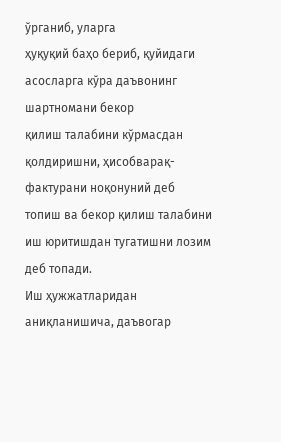ўрганиб, уларга
ҳуқуқий баҳо бериб, қуйидаги асосларга кўра даъвонинг шартномани бекор
қилиш талабини кўрмасдан қолдиришни, ҳисобварақ-фактурани ноқонуний деб
топиш ва бекор қилиш талабини иш юритишдан тугатишни лозим деб топади.
Иш ҳужжатларидан аниқланишича, даъвогар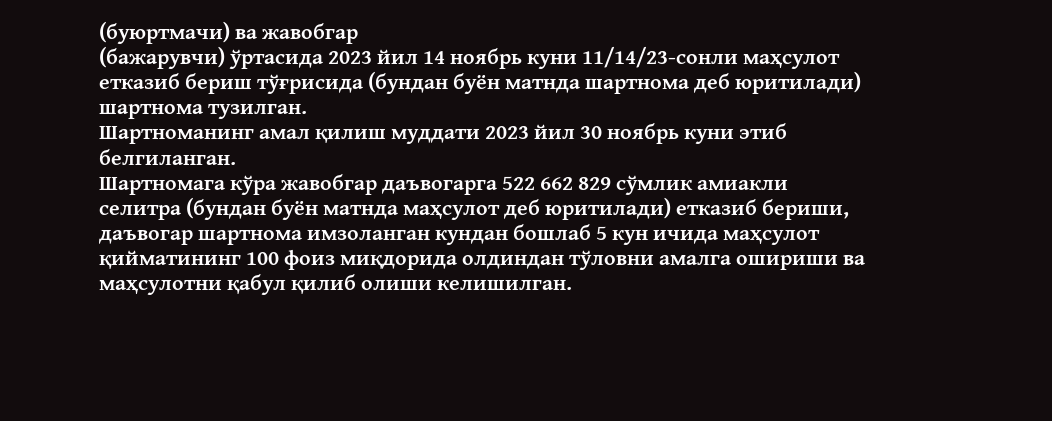(буюртмачи) ва жавобгар
(бажарувчи) ўртасида 2023 йил 14 ноябрь куни 11/14/23-сонли маҳсулот
етказиб бериш тўғрисида (бундан буён матнда шартнома деб юритилади)
шартнома тузилган.
Шартноманинг амал қилиш муддати 2023 йил 30 ноябрь куни этиб
белгиланган.
Шартномага кўра жавобгар даъвогарга 522 662 829 сўмлик амиакли
селитра (бундан буён матнда маҳсулот деб юритилади) етказиб бериши,
даъвогар шартнома имзоланган кундан бошлаб 5 кун ичида маҳсулот
қийматининг 100 фоиз миқдорида олдиндан тўловни амалга ошириши ва
маҳсулотни қабул қилиб олиши келишилган.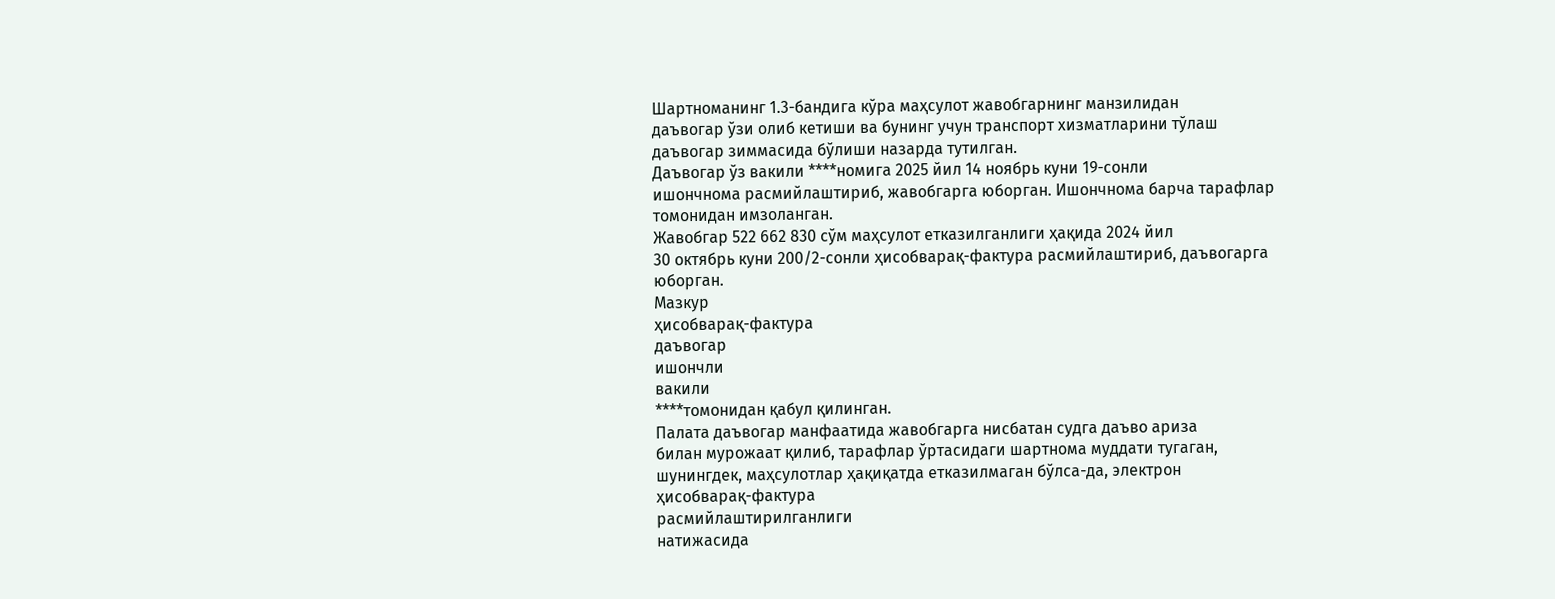Шартноманинг 1.3-бандига кўра маҳсулот жавобгарнинг манзилидан
даъвогар ўзи олиб кетиши ва бунинг учун транспорт хизматларини тўлаш
даъвогар зиммасида бўлиши назарда тутилган.
Даъвогар ўз вакили ****номига 2025 йил 14 ноябрь куни 19-сонли
ишончнома расмийлаштириб, жавобгарга юборган. Ишончнома барча тарафлар
томонидан имзоланган.
Жавобгар 522 662 830 сўм маҳсулот етказилганлиги ҳақида 2024 йил
30 октябрь куни 200/2-сонли ҳисобварақ-фактура расмийлаштириб, даъвогарга
юборган.
Мазкур
ҳисобварақ-фактура
даъвогар
ишончли
вакили
****томонидан қабул қилинган.
Палата даъвогар манфаатида жавобгарга нисбатан судга даъво ариза
билан мурожаат қилиб, тарафлар ўртасидаги шартнома муддати тугаган,
шунингдек, маҳсулотлар ҳақиқатда етказилмаган бўлса-да, электрон
ҳисобварақ-фактура
расмийлаштирилганлиги
натижасида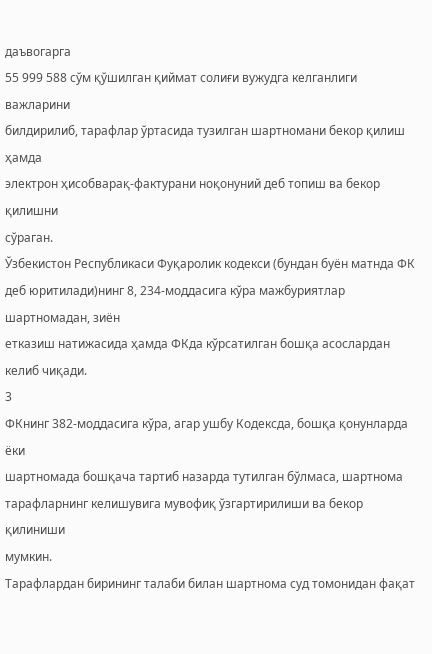даъвогарга
55 999 588 сўм қўшилган қиймат солиғи вужудга келганлиги важларини
билдирилиб, тарафлар ўртасида тузилган шартномани бекор қилиш ҳамда
электрон ҳисобварақ-фактурани ноқонуний деб топиш ва бекор қилишни
сўраган.
Ўзбекистон Республикаси Фуқаролик кодекси (бундан буён матнда ФК
деб юритилади)нинг 8, 234-моддасига кўра мажбуриятлар шартномадан, зиён
етказиш натижасида ҳамда ФКда кўрсатилган бошқа асослардан келиб чиқади.
3
ФКнинг 382-моддасига кўра, агар ушбу Кодексда, бошқа қонунларда ёки
шартномада бошқача тартиб назарда тутилган бўлмаса, шартнома
тарафларнинг келишувига мувофиқ ўзгартирилиши ва бекор қилиниши
мумкин.
Тарафлардан бирининг талаби билан шартнома суд томонидан фақат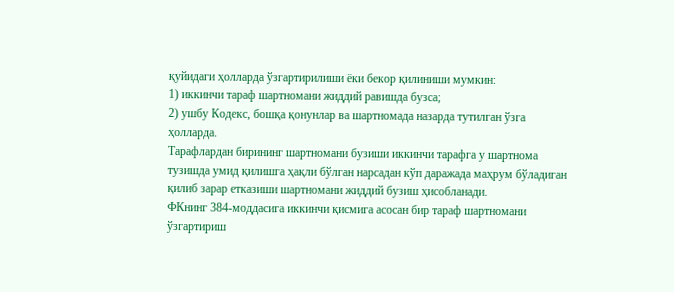қуйидаги ҳолларда ўзгартирилиши ёки бекор қилиниши мумкин:
1) иккинчи тараф шартномани жиддий равишда бузса;
2) ушбу Кодекс, бошқа қонунлар ва шартномада назарда тутилган ўзга
ҳолларда.
Тарафлардан бирининг шартномани бузиши иккинчи тарафга у шартнома
тузишда умид қилишга ҳақли бўлган нарсадан кўп даражада маҳрум бўладиган
қилиб зарар етказиши шартномани жиддий бузиш ҳисобланади.
ФКнинг 384-моддасига иккинчи қисмига асосан бир тараф шартномани
ўзгартириш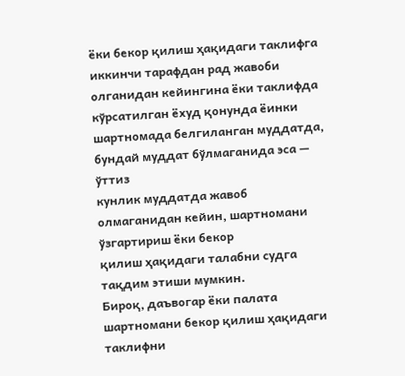ёки бекор қилиш ҳақидаги таклифга иккинчи тарафдан рад жавоби
олганидан кейингина ёки таклифда кўрсатилган ёхуд қонунда ёинки
шартномада белгиланган муддатда, бундай муддат бўлмаганида эса — ўттиз
кунлик муддатда жавоб олмаганидан кейин, шартномани ўзгартириш ёки бекор
қилиш ҳақидаги талабни судга тақдим этиши мумкин.
Бироқ, даъвогар ёки палата шартномани бекор қилиш ҳақидаги таклифни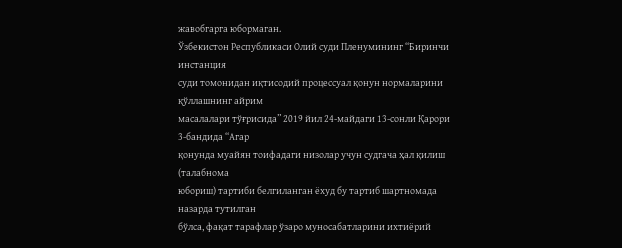жавобгарга юбормаган.
Ўзбекистон Республикаси Олий суди Пленумининг “Биринчи инстанция
суди томонидан иқтисодий процессуал қонун нормаларини қўллашнинг айрим
масалалари тўғрисида” 2019 йил 24-майдаги 13-сонли Қарори 3-бандида “Агар
қонунда муайян тоифадаги низолар учун судгача ҳал қилиш (талабнома
юбориш) тартиби белгиланган ёхуд бу тартиб шартномада назарда тутилган
бўлса, фақат тарафлар ўзаро муносабатларини ихтиёрий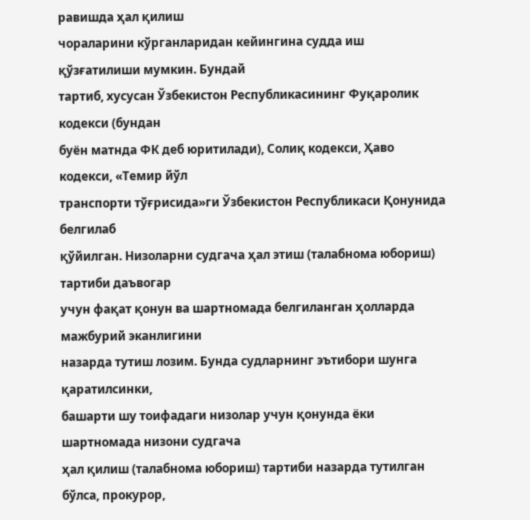равишда ҳал қилиш
чораларини кўрганларидан кейингина судда иш қўзғатилиши мумкин. Бундай
тартиб, хусусан Ўзбекистон Республикасининг Фуқаролик кодекси (бундан
буён матнда ФК деб юритилади), Солиқ кодекси, Ҳаво кодекси, «Темир йўл
транспорти тўғрисида»ги Ўзбекистон Республикаси Қонунида белгилаб
қўйилган. Низоларни судгача ҳал этиш (талабнома юбориш) тартиби даъвогар
учун фақат қонун ва шартномада белгиланган ҳолларда мажбурий эканлигини
назарда тутиш лозим. Бунда судларнинг эътибори шунга қаратилсинки,
башарти шу тоифадаги низолар учун қонунда ёки шартномада низони судгача
ҳал қилиш (талабнома юбориш) тартиби назарда тутилган бўлса, прокурор,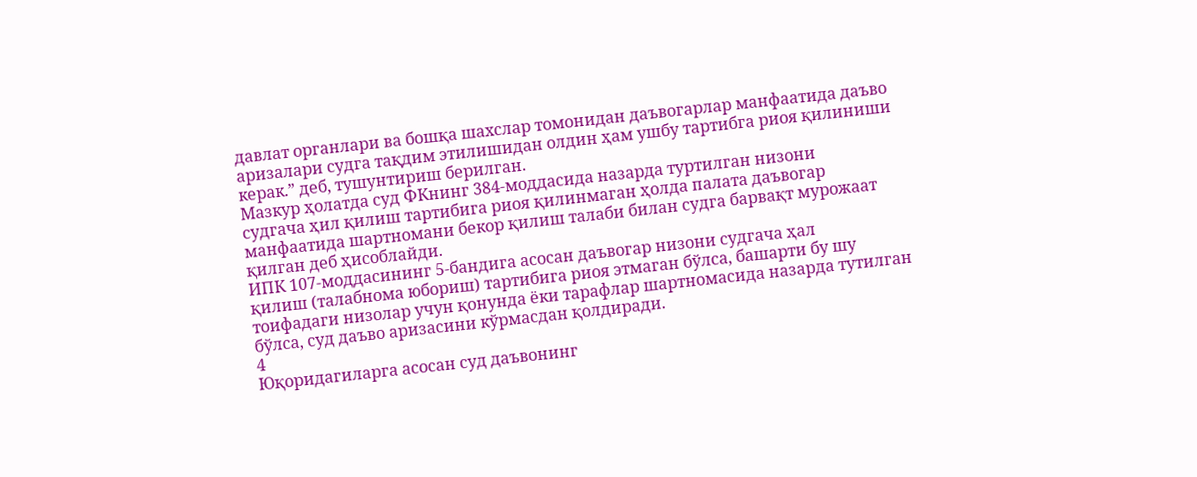давлат органлари ва бошқа шахслар томонидан даъвогарлар манфаатида даъво
аризалари судга тақдим этилишидан олдин ҳам ушбу тартибга риоя қилиниши
керак.” деб, тушунтириш берилган.
Мазкур ҳолатда суд ФКнинг 384-моддасида назарда туртилган низони
судгача ҳил қилиш тартибига риоя қилинмаган ҳолда палата даъвогар
манфаатида шартномани бекор қилиш талаби билан судга барвақт мурожаат
қилган деб ҳисоблайди.
ИПК 107-моддасининг 5-бандига асосан даъвогар низони судгача ҳал
қилиш (талабнома юбориш) тартибига риоя этмаган бўлса, башарти бу шу
тоифадаги низолар учун қонунда ёки тарафлар шартномасида назарда тутилган
бўлса, суд даъво аризасини кўрмасдан қолдиради.
4
Юқоридагиларга асосан суд даъвонинг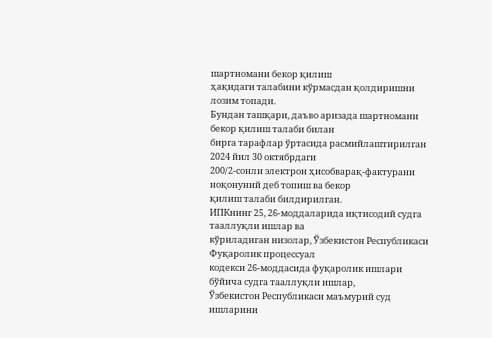шартномани бекор қилиш
ҳақидаги талабини кўрмасдан қолдиришни лозим топади.
Бундан ташқари, даъво аризада шартномани бекор қилиш талаби билан
бирга тарафлар ўртасида расмийлаштирилган 2024 йил 30 октябрдаги
200/2-сонли электрон ҳисобварақ-фактурани ноқонуний деб топиш ва бекор
қилиш талаби билдирилган.
ИПКнинг 25, 26-моддаларида иқтисодий судга тааллуқли ишлар ва
кўриладиган низолар, Ўзбекистон Республикаси Фуқаролик процессуал
кодекси 26-моддасида фуқаролик ишлари бўйича судга тааллуқли ишлар,
Ўзбекистон Республикаси маъмурий суд ишларини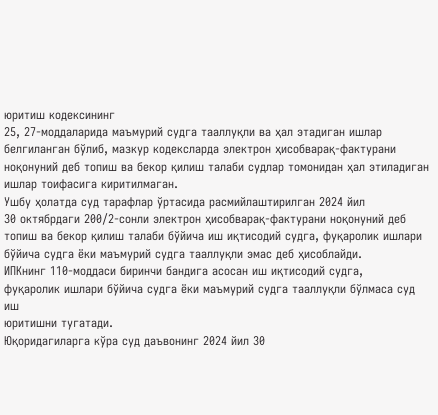юритиш кодексининг
25, 27-моддаларида маъмурий судга тааллуқли ва ҳал этадиган ишлар
белгиланган бўлиб, мазкур кодексларда электрон ҳисобварақ-фактурани
ноқонуний деб топиш ва бекор қилиш талаби судлар томонидан ҳал этиладиган
ишлар тоифасига киритилмаган.
Ушбу ҳолатда суд тарафлар ўртасида расмийлаштирилган 2024 йил
30 октябрдаги 200/2-сонли электрон ҳисобварақ-фактурани ноқонуний деб
топиш ва бекор қилиш талаби бўйича иш иқтисодий судга, фуқаролик ишлари
бўйича судга ёки маъмурий судга тааллуқли эмас деб ҳисоблайди.
ИПКнинг 110-моддаси биринчи бандига асосан иш иқтисодий судга,
фуқаролик ишлари бўйича судга ёки маъмурий судга тааллуқли бўлмаса суд иш
юритишни тугатади.
Юқоридагиларга кўра суд даъвонинг 2024 йил 30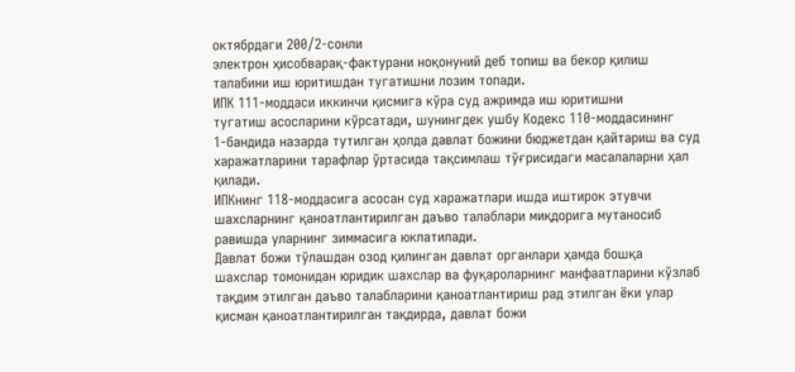октябрдаги 200/2-сонли
электрон ҳисобварақ-фактурани ноқонуний деб топиш ва бекор қилиш
талабини иш юритишдан тугатишни лозим топади.
ИПК 111-моддаси иккинчи қисмига кўра суд ажримда иш юритишни
тугатиш асосларини кўрсатади, шунингдек ушбу Кодекс 110-моддасининг
1-бандида назарда тутилган ҳолда давлат божини бюджетдан қайтариш ва суд
харажатларини тарафлар ўртасида тақсимлаш тўғрисидаги масалаларни ҳал
қилади.
ИПКнинг 118-моддасига асосан суд харажатлари ишда иштирок этувчи
шахсларнинг қаноатлантирилган даъво талаблари миқдорига мутаносиб
равишда уларнинг зиммасига юклатилади.
Давлат божи тўлашдан озод қилинган давлат органлари ҳамда бошқа
шахслар томонидан юридик шахслар ва фуқароларнинг манфаатларини кўзлаб
тақдим этилган даъво талабларини қаноатлантириш рад этилган ёки улар
қисман қаноатлантирилган тақдирда, давлат божи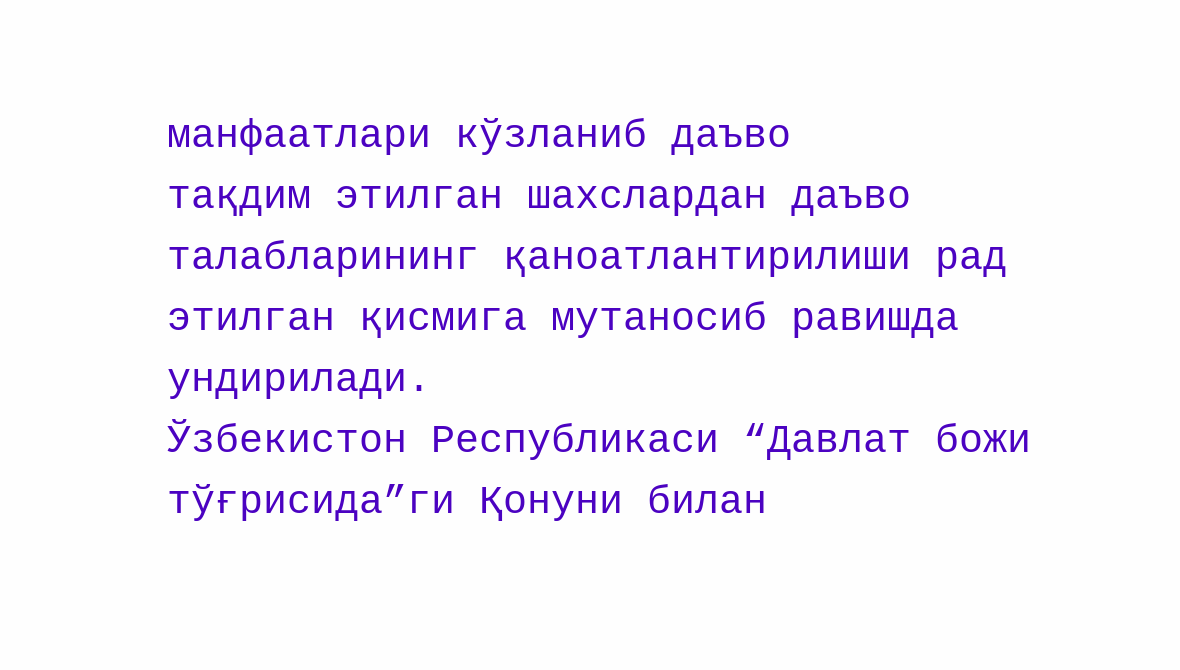манфаатлари кўзланиб даъво
тақдим этилган шахслардан даъво талабларининг қаноатлантирилиши рад
этилган қисмига мутаносиб равишда ундирилади.
Ўзбекистон Республикаси “Давлат божи тўғрисида”ги Қонуни билан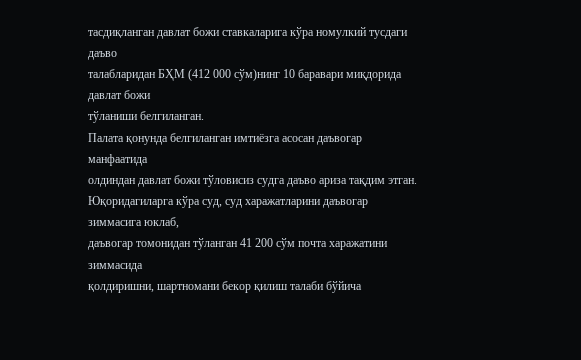тасдиқланган давлат божи ставкаларига кўра номулкий тусдаги даъво
талабларидан БҲМ (412 000 сўм)нинг 10 баравари миқдорида давлат божи
тўланиши белгиланган.
Палата қонунда белгиланган имтиёзга асосан даъвогар манфаатида
олдиндан давлат божи тўловисиз судга даъво ариза тақдим этган.
Юқоридагиларга кўра суд, суд харажатларини даъвогар зиммасига юклаб,
даъвогар томонидан тўланган 41 200 сўм почта харажатини зиммасида
қолдиришни, шартномани бекор қилиш талаби бўйича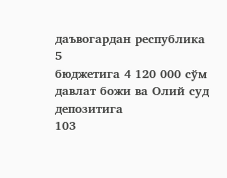даъвогардан республика
5
бюджетига 4 120 000 сўм давлат божи ва Олий суд депозитига
103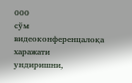000
сўм
видеоконференцалоқа
харажати
ундиришни,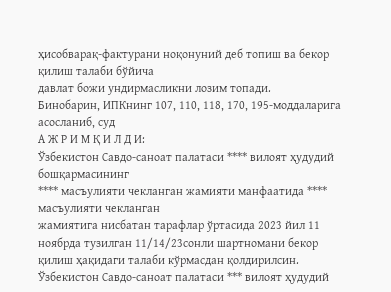ҳисобварақ-фактурани ноқонуний деб топиш ва бекор қилиш талаби бўйича
давлат божи ундирмасликни лозим топади.
Бинобарин, ИПКнинг 107, 110, 118, 170, 195-моддаларига асосланиб, суд
А Ж Р И М Қ И Л Д И:
Ўзбекистон Савдо-саноат палатаси **** вилоят ҳудудий бошқармасининг
**** масъулияти чекланган жамияти манфаатида **** масъулияти чекланган
жамиятига нисбатан тарафлар ўртасида 2023 йил 11 ноябрда тузилган 11/14/23сонли шартномани бекор қилиш ҳақидаги талаби кўрмасдан қолдирилсин.
Ўзбекистон Савдо-саноат палатаси *** вилоят ҳудудий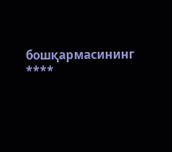бошқармасининг
****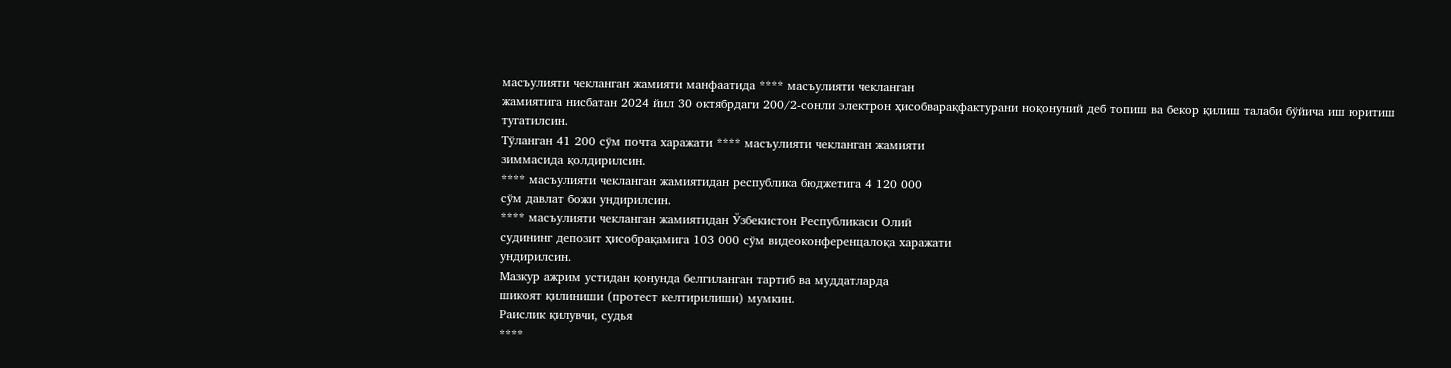масъулияти чекланган жамияти манфаатида **** масъулияти чекланган
жамиятига нисбатан 2024 йил 30 октябрдаги 200/2-сонли электрон ҳисобварақфактурани ноқонуний деб топиш ва бекор қилиш талаби бўйича иш юритиш
тугатилсин.
Тўланган 41 200 сўм почта харажати **** масъулияти чекланган жамияти
зиммасида қолдирилсин.
**** масъулияти чекланган жамиятидан республика бюджетига 4 120 000
сўм давлат божи ундирилсин.
**** масъулияти чекланган жамиятидан Ўзбекистон Республикаси Олий
судининг депозит ҳисобрақамига 103 000 сўм видеоконференцалоқа харажати
ундирилсин.
Мазкур ажрим устидан қонунда белгиланган тартиб ва муддатларда
шикоят қилиниши (протест келтирилиши) мумкин.
Раислик қилувчи, судья
****